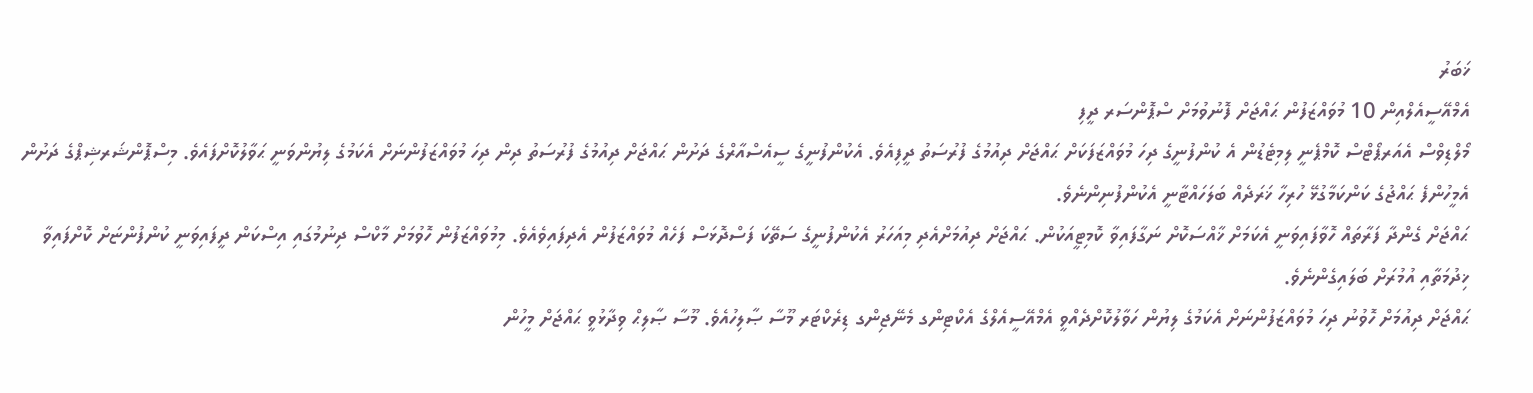ޚަބަރު
އެމްއޭސީއެލްއިން 10 މުވައްޒަފުން ޙައްޖަށް ފޮނުވުމަށް ސްޕޮންސަރ ދީފި
މޯލްޑިވްސް އެއަރޕޯޓްސް ކޮމްޕެނީ ލިމިޓެޑުން އެ ކުންފުނީގެ ދިހަ މުވައްޒަފަކަށް ޙައްޖަށް ދިއުމުގެ ފުރުސަތު ދީފިއެވެ. އެކުންފުނީގެ ސީއެސްއާރްގެ ދަށުން ޙައްޖަށް ދިއުމުގެ ފުރުސަތު ދިން ދިހަ މުވައްޒަފުންނަށް އެކަމުގެ ލިޔުންވަނީ ޙަވާލުކޮށްފައެވެ. މިސްޕޮންޝަރޝިޕްގެ ދަށުން އެމީހުންފެ ޙައްޖުގެ ކަންކަމާގުޅޭ ހުރިހާ ޚަރަދެއް ބަލަހައްޓާނީ އެކުންފުނިންނެވެ.
ޙައްޖަށް ގެންދާ ފަރާތައް ހޮވާފައިވަނީ އެކަމަށް ޚާއްސަކޮށް ނަގާފައިވާ ކޮމިޓީއަކުން. ޙައްޖަށް ދިއުމަށްއެދި މިއަހަރު އެކުންފުނީގެ ސަތޭކަ ފަސްދޮޅަސް ފަހެއް މުވައްޒަފުން އެދިފައިވެއެވެ. މިމުވައްޒަފުން ހޮވުމަށް މާކްސް ދިނުމުގައި އިސްކަން ދީފައިވަނީ ކުންފުންޏަށް ކޮށްފައިވާ ޚިދުމަތާއި އުމުރަށް ބަލައިގެންނެވެ.
ޙައްޖަށް ދިއުމަށް ހޮވުނު ދިހަ މުވައްޒަފުންނަށް އެކަމުގެ ލިޔުން ހަވާލުކޮށްދެއްވީ އެމްއޭސީއެލްގެ އެކްޓިންގ މެނޭޖިންގ ޑިރެކްޓަރ މޫސާ ޞާލިހުއެވެ. މޫސާ ޞާލިޙް ވިދާޅުވީ ޙައްޖަށް މީހުން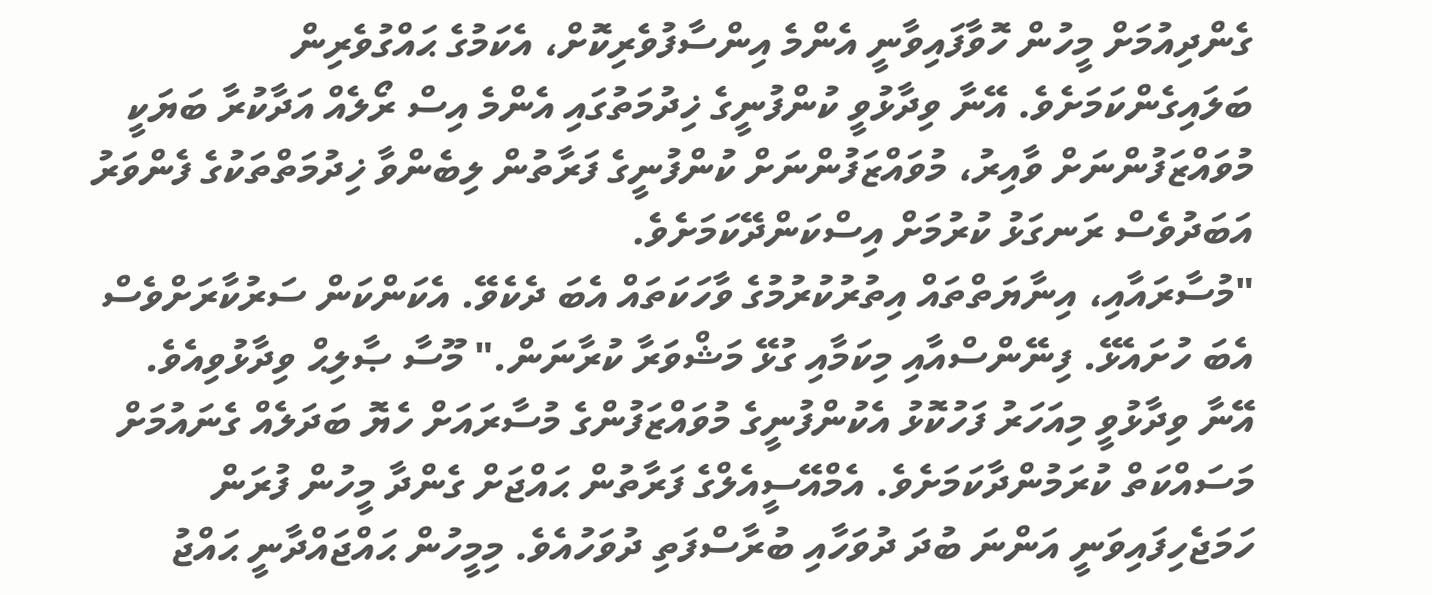ގެންދިއުމަށް މީހުން ހޮވާފައިވާނީ އެންމެ އިންސާފުވެރިކޮށް، އެކަމުގެ ޙައްގުވެރިން ބަލައިގެންކަމަށެވެ. އޭނާ ވިދާޅުވީ ކުންފުނީގެ ޚިދުމަތުގައި އެންމެ އިސް ރޯލެއް އަދާކުރާ ބަޔަކީ މުވައްޒަފުންނަށް ވާއިރު، މުވައްޒަފުންނަށް ކުންފުނީގެ ފަރާތުން ލިބެންވާ ޚިދުމަތްތަކުގެ ފެންވަރު އަބަދުވެސް ރަނގަޅު ކުރުމަށް އިސްކަންދޭކަމަށެވެ.
"މުސާރައާއި، އިނާޔަތްތައް އިތުރުކުރުމުގެ ވާހަކަތައް އެބަ ދެކެވޭ. އެކަންކަން ސަރުކާރަށްވެސް އެބަ ހުށައެޅޭ. ފިނޭންސްއާއި މިކަމާއި ގުޅޭ މަޝްވަރާ ކުރާނަން." މޫސާ ޞާލިޙް ވިދާޅުވިއެވެ.
އޭނާ ވިދާޅުވީ މިއަހަރު ފަހުކޮޅު އެކުންފުނީގެ މުވައްޒަފުންގެ މުސާރައަށް ހެޔޮ ބަދަލެއް ގެނައުމަށް މަސައްކަތް ކުރަމުންދާކަމަށެވެ. އެމްއޭސީއެލްގެ ފަރާތުން ޙައްޖަށް ގެންދާ މީހުން ފުރަން ހަމަޖެހިފައިވަނީ އަންނަ ބުދަ ދުވަހާއި ބުރާސްފަތި ދުވަހުއެވެ. މިމީހުން ޙައްޖައްދާނީ ޙައްޖު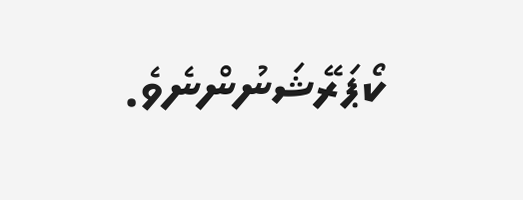ކޯޕަރޭޝަނުންނެވެ.